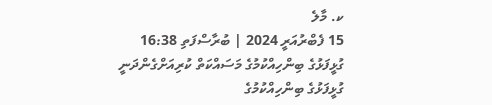ކ. މާލެ
15 ފެބްރުއަރީ 2024 | ބުރާސްފަތި 16:38
ގުޅީފަޅުގެ ބިންހިއްކުމުގެ މަސައްކަތް ކުރިއަށްގެންދަނީ
ގުޅީފަޅުގެ ބިންހިއްކުމުގެ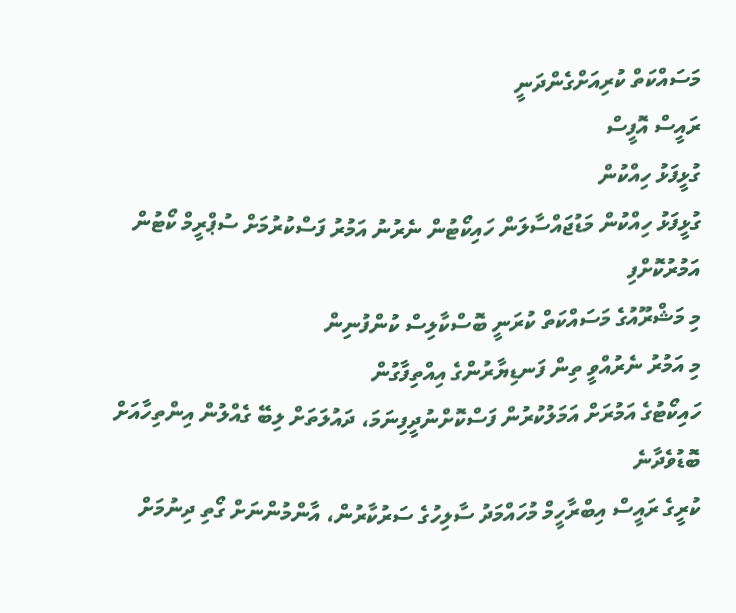މަސައްކަތް ކުރިއަށްގެންދަނީ
ރައީސް އޮފީސް
ގުޅީފަޅު ހިއްކުން
ގުޅީފަޅު ހިއްކުން މަޑުޖައްސާލަން ހައިކޯޓުން ނެރުނު އަމުރު ފަސްކުރުމަށް ސުޕްރީމް ކޯޓުން އަމުރުކޮށްފި
މި މަޝްރޫއުގެ މަސައްކަތް ކުރަނީ ބޮސްކާލިސް ކުންފުނިން
މި އަމުރު ނެރުއްވީ ތިން ފަނޑިޔާރުންގެ އިއްތިފާގުން
ހައިކޯޓުގެ އަމުރަށް އަމަލުކުރުން ފަސްކޮށްނުދީފިނަމަ، ދައުލަތަށް ލިބޭ ގެއްލުން އިންތިހާއަށް ބޮޑުވެދާނެ
ކުރީގެ ރައީސް އިބްރާހީމް މުހައްމަދު ސާލިހުގެ ސަރުކާރުން، އާންމުންނަށް ގޯތި ދިނުމަށް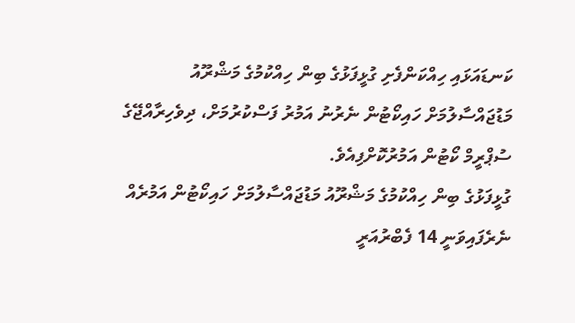ކަނޑައަޅައި ހިއްކަންފެށި ގުޅީފަޅުގެ ބިން ހިއްކުމުގެ މަޝްރޫއު މަޑުޖައްސާލުމަށް ހައިކޯޓުން ނެރުނު އަމުރު ފަސްކުރުމަށް، ދިވެހިރާއްޖޭގެ ސުޕްރީމް ކޯޓުން އަމުރުކޮށްފިއެވެ.
ގުޅީފަޅުގެ ބިން ހިއްކުމުގެ މަޝްރޫއު މަޑުޖައްސާލުމަށް ހައިކޯޓުން އަމުރެއް ނެރެފައިވަނީ 14 ފެބްރުއަރީ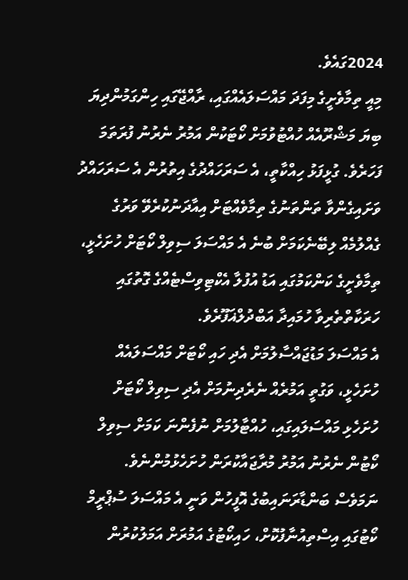2024ގައެވެ.
މިއީ ތިމާވެށީގެ މިފަދަ މައްސަލައެއްގައި، ރާއްޖޭގައި ހިންގަމުންދިޔަ ބިޔަ މަޝްރޫއެއް ހުއްޓުވުމަށް ކޯޓަކުން އަމުރު ނެރުނު ފުރަތަމަ ފަހަރެވެ. ގުޅީފަޅު ހިއްކާތީ، އެ ސަރަހައްދުގެ އިތުރުން އެ ސަރަހައްދު ވަށައިގެންވާ ތަންތަނުގެ ތިމާވެއްޓަށް އިއާދަނުކުރެވޭ ވަރުގެ ގެއްލުމެއް ލިބޭނެކަމަށް ބުނެ އެ މައްސަލަ ސިވިލް ކޯޓަށް ހުށަހެޅީ، ތިމާވެށީގެ ކަންކަމުގައި އަޑު އުފުލާ އެކްޓިވިސްޓެއްގެ ގޮތުގައި ހަރަކާތްތެރިވާ ހުމައިދާ އަބްދުލްޣަފޫރެވެ.
އެ މައްސަލަ މަޑުޖައްސާލުމަށް އެދި ހައި ކޯޓަށް މައްސަލައެއް ހުށަހެޅީ، ވަގުތީ އަމުރެއް ނެރެދިނުމަށް އެދި ސިވިލް ކޯޓަށް ހުށަހެޅި މައްސަލައިގައި، ހުއްޓާލުމަށް ނުފެންނަ ކަމަށް ސިވިލް ކޯޓުން ނެރުނު އަމުރު މުރާޖައާކުރަން ހުށަހެޅުމުންނެވެ.
ނަމަވެސް ބަންޑާރަނައިބުގެ އޮފީހުން ވަނީ އެ މައްސަލަ ސުޕްރީމް ކޯޓުގައި އިސްތިއުނާފުކޮށް، ހައިކޯޓުގެ އަމުރަށް އަމަލުކުރުން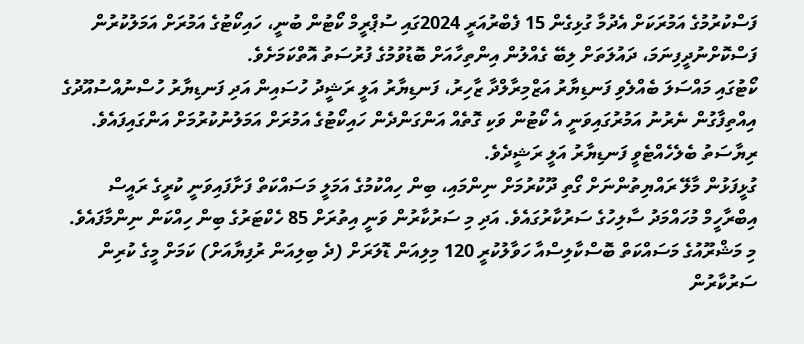ފަސްކުރުމުގެ އަމުރަކަށް އެދުމާ ގުޅިގެން 15 ފެބްރުއަރީ 2024ގައި ސުޕްރީމް ކޯޓުން ބުނީ، ހައިކޯޓުގެ އަމުރަށް އަމަލުކުރުން ފަސްކޮށްނުދީފިނަމަ، ދައުލަތަށް ލިބޭ ގެއްލުން އިންތިހާއަށް ބޮޑުވުމުގެ ފުރުސަތު އޮތްކަމަށެވެ.
ކޯޓުގައި މައްސަލަ ބެއްލެވި ފަނޑިޔާރު އަޒްމިރާލްދާ ޒާހިރު، ފަނޑިޔާރު އަލީ ރަޝީދު ހުސައިން އަދި ފަނޑިޔާރު ހުސްނުއްސުއޫދުގެ އިއްތިފާގުން ނެރުނު އަމުރުގައިވަނީ އެ ކޯޓުން ވަކި ގޮތެއް އަންގަންދެން ހައިކޯޓުގެ އަމުރަށް އަމަލުނުކުރުމަށް އަންގައިފައެވެ.
ރިޔާސަތު ބެލެހެއްޓެވީ ފަނޑިޔާރު އަލީ ރަޝީދެވެ.
ގުޅީފަޅުން މާލޭ ރައްޔިތުންނަށް ގޯތި ދޫކުރުމަށް ނިންމައި، ބިން ހިއްކުމުގެ އަމަލީ މަސައްކަތް ފަށާފައިވަނީ ކުރީގެ ރައީސް އިބްރާހީމް މުހައްމަދު ސާލިހުގެ ސަރުކާރުގައެވެ. އަދި މި ސަރުކާރުން ވަނީ އިތުރަށް 85 ހެކްޓަރުގެ ބިން ހިއްކަން ނިންމާފައެވެ.
މި މަޝްރޫއުގެ މަސައްކަތް ބޮސްކާލިސްއާ ހަވާލުކުރީ 120 މިލިއަން ޑޮލަރަށް (ދެ ބިލިއަން ރުފިޔާއަށް) ކަމަށް މީގެ ކުރިން ސަރުކާރުން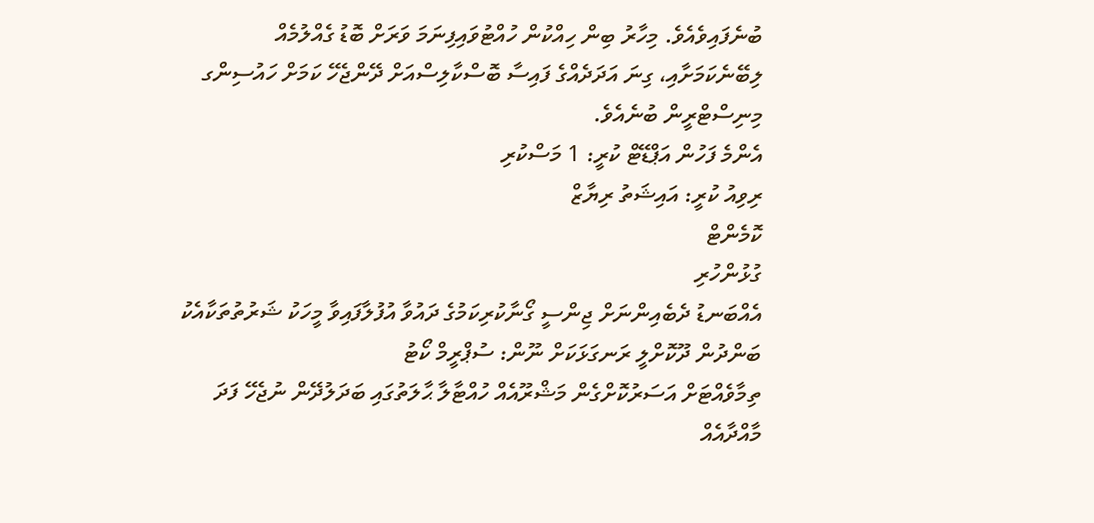ބުނެފައިވެއެވެ. މިހާރު ބިން ހިއްކުން ހުއްޓުވައިފިނަމަ ވަރަށް ބޮޑު ގެއްލުމެއް ލިބޭނެކަމަށާއި، ގިނަ އަދަދެއްގެ ފައިސާ ބޮސްކާލިސްއަށް ދޭންޖެހޭ ކަމަށް ހައުސިންގ މިނިސްޓްރީން ބުނެއެވެ.
އެންމެ ފަހުން އަޕްޑޭޓް ކުރީ: 1 މަސްކުރި
ރިވިއު ކުރީ: އައިޝަތު ރިޔާޒް
ކޮމެންޓް
ގުޅުންހުރި
އެއްބަނޑު ދެބެއިންނަށް ޖިންސީ ގޯނާކުރިކަމުގެ ދައުވާ އުފުލާފައިވާ މީހަކު ޝަރުތުތަކާއެކު ބަންދުން ދޫކޮށްލީ ރަނގަޅަކަށް ނޫން: ސުޕްރީމް ކޯޓު
ތިމާވެއްޓަށް އަސަރުކޮށްގެން މަޝްރޫއެއް ހުއްޓާލާ ޙާލަތުގައި ބަދަލުދޭން ނުޖެހޭ ފަދަ މާއްދާއެއް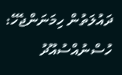ދައުލަތުން ހިމަނަންޖެހޭ: ހުސްނުއްސުއޫދު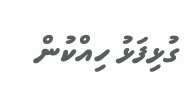ގުޅިފަޅު ހިއްކުން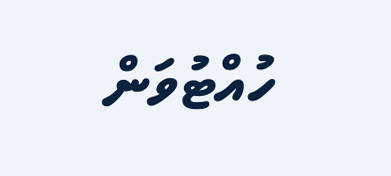ހުއްޓުވަން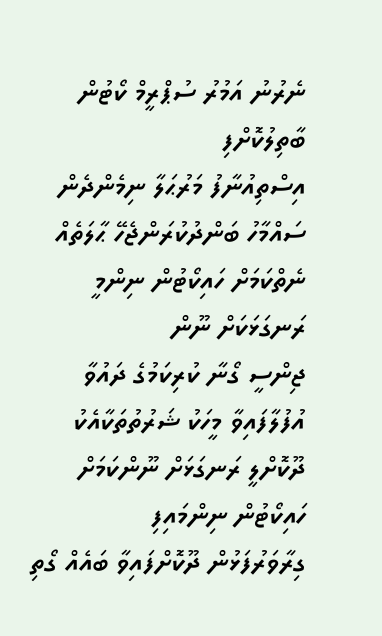ނެރުނު އަމުރު ސުޕްރީމް ކޯޓުން ބާތިލުކޮށްފި
އިސްތިއުނާފު މަރުޙަލާ ނިމެންދެން ސައްމާހު ބަންދުކުރަންޖެހޭ ޙާލަތެއް ނެތްކަމަށް ހައިކޯޓުން ނިންމީ ރަނގަޅަކަށް ނޫން
ޖިންސީ ގޯނާ ކުރިކަމުގެ ދައުވާ އުފުލާފައިވާ މީހަކު ޝަރުތުތަކާއެކު ދޫކޮށްލީ ރަނގަޅަށް ނޫންކަމަށް ހައިކޯޓުން ނިންމައިފި
ގިރާވަރުފަޅުން ދޫކޮށްފައިވާ ބައެއް ގޯތި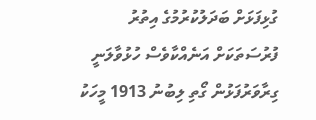ގުޅިފަޅަށް ބަދަލުކުރުމުގެ އިތުރު ފުރުސަތަކަށް އަނެއްކާވެސް ހުޅުވާލަނީ
ގިރާވަރުފަޅުން ގޯތި ލިބުނު 1913 މީހަކު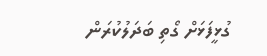ގުޅީފަޅަށް ގޯތި ބަދަލުކުރަން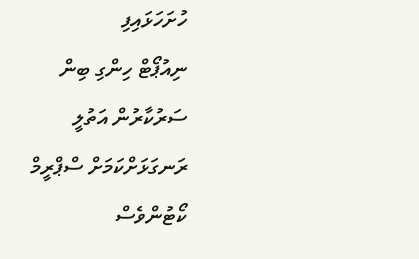ހުށަހަޅައިފި
ނިއުޕޯޓް ހިންގި ބިން ސަރުކާރުން އަތުލީ ރަނގަޅަށްކަމަށް ސްޕްރީމް ކޯޓުންވެސް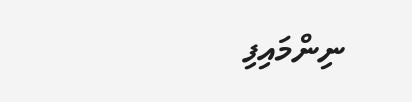ނިންމައިފި